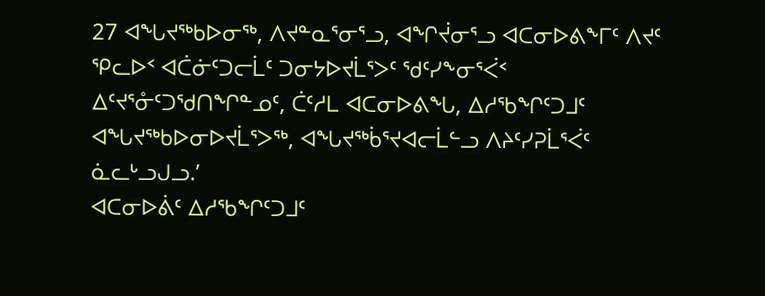27 ᐊᖓᔪᖅᑲᐅᓂᖅ, ᐱᔪᓐᓇᕐᓂᕐᓗ, ᐊᖏᔫᓂᕐᓗ ᐊᑕᓂᐅᕕᖕᒥᑦ ᐱᔪᑦ ᕿᓚᐅᑉ ᐊᑖᓃᑦᑐᓕᒫᑦ ᑐᓂᔭᐅᔪᒫᕐᐳᑦ ᖁᑦᓯᖕᓂᕐᐹᑉ ᐃᑦᔪᕐᓁᑦᑐᖁᑎᖏᓐᓄᑦ, ᑖᑦᓱᒪ ᐊᑕᓂᐅᕕᖓ, ᐃᓱᖃᖏᑦᑐᒧᑦ ᐊᖓᔪᖅᑲᐅᓂᐅᔪᒫᕐᐳᖅ, ᐊᖓᔪᖅᑳᕐᔪᐊᓕᒫᓪᓗ ᐱᔨᑦᓯᕈᒫᕐᐹᑦ ᓈᓚᒡᓗᒍᓗ.’
ᐊᑕᓂᐅᕖᑦ ᐃᓱᖃᖏᑦᑐᒧᑦ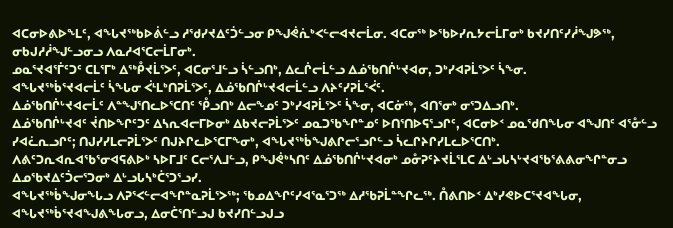ᐊᑕᓂᐅᕕᐅᖕᒪᑦ, ᐊᖓᔪᖅᑲᐅᕖᓪᓗ ᓱᖁᓯᔪᐃᑦᑑᓪᓗᓂ ᑭᖑᕚᕇᒃᐸᓪᓕᐊᔪᓕᒫᓂ. ᐊᑕᓂᖅ ᐅᖃᐅᓯᕆᔭᓕᒫᒥᓂᒃ ᑲᔪᓯᑎᑦᓯᓲᖑᕗᖅ, ᓂᑲᒍᓱᓲᖑᓪᓗᓂᓗ ᐱᓇᓱᐊᕐᑕᓕᒫᒥᓂᒃ.
ᓄᓇᕐᔪᐊᕐᒦᑦᑐᑦ ᑕᒪᕐᒥᒃ ᐃᖅᑬᔪᒫᕐᐳᑦ, ᐊᑕᓂᕐᒧᓪᓗ ᓵᓪᓗᑎᒃ, ᐃᓚᒌᓕᒫᓪᓗ ᐃᓅᖃᑎᒌᒡᔪᐊᓂ, ᑐᒃᓯᐊᕈᒫᕐᐳᑦ ᓵᖕᓂ.
ᐊᖓᔪᖅᑳᕐᔪᐊᓕᒫᑦ ᓵᖓᓂ ᐹᒻᒪᒃᑎᕈᒫᕐᐳᑦ, ᐃᓅᖃᑎᒌᒡᔪᐊᓕᒫᓪᓗ ᐱᔨᑦᓯᕈᒫᕐᐹᑦ.
ᐃᓅᖃᑎᒌᒡᔪᐊᓕᒫᑦ ᐱᓐᖑᕐᑎᓚᐅᕐᑕᑎᑦ ᕾᓗᑎᒃ ᐃᓕᖕᓄᑦ ᑐᒃᓯᐊᕈᒫᕐᐳᑦ ᓵᖕᓂ, ᐊᑕᓃᖅ, ᐊᑎᕐᓂᒃ ᓂᕐᑐᐃᓗᑎᒃ.
ᐃᓅᖃᑎᒌᒡᔪᐊᑦ ᔫᑎᐅᖏᑦᑐᑦ ᐃᓴᕆᐊᓕᒥᐅᓂᒃ ᐃᑲᔪᓕᕈᒫᕐᐳᑦ ᓄᓇᑐᖃᖏᓐᓄᑦ ᐅᑎᕐᑎᐅᕋᕐᓗᒋᑦ, ᐊᑕᓂᐅᑉ ᓄᓇᖁᑎᖓᓂ ᐊᖑᑎᑦ ᐊᕐᓁᓪᓗ ᓯᐊᓛᕆᓗᒋᑦ; ᑎᒍᓯᓯᒪᓕᕈᒫᕐᐳᑦ ᑎᒍᔨᒋᓚᐅᕐᑕᒥᖕᓂᒃ, ᐊᖓᔪᖅᑳᖑᕕᒋᓕᕐᓗᒋᓪᓗ ᓵᓚᒋᔨᒋᓯᒪᓚᐅᕐᑕᑎᒃ.
ᐱᕕᑦᑐᕆᐊᕆᐊᖃᕐᓂᐊᕋᕕᐅᒃ ᓴᐅᒥᒧᑦ ᑕᓕᕐᐱᒧᓪᓗ, ᑭᖑᕚᒃᓴᑎᑦ ᐃᓅᖃᑎᒌᒡᔪᐊᓂᒃ ᓄᓁᕈᑦᔨᔪᒫᕐᒪᑕ ᐃᒡᓗᒐᓴᒡᔪᐊᖃᕐᕕᕕᓂᖏᓐᓂᓗ ᐃᓄᖃᔪᐃᑦᑑᓕᕐᑐᓂᒃ ᐃᒡᓗᒐᓴᒃᑖᕐᑐᕐᓗᓯ.
ᐊᖓᔪᖅᑳᖑᓂᖓᓗ ᐱᕈᕐᐸᓪᓕᐊᖏᓐᓇᕈᒫᕐᐳᖅ; ᖃᓄᐃᖏᑦᓯᐊᕐᓇᕐᑐᖅ ᐃᓱᖃᕈᒫᓐᖏᓚᖅ. ᑍᕕᑎᐅᑉ ᐃᒃᓯᕙᐅᑕᕐᔪᐊᖓᓂ, ᐊᖓᔪᖅᑳᕐᔪᐊᖑᕕᖓᓂᓗ, ᐃᓂᑖᕐᑎᓪᓗᒍ ᑲᔪᓯᑎᓪᓗᒍᓗ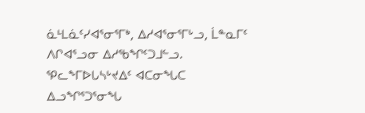ᓈᒻᒪᓈᑦᓯᐊᕐᓂᕐᒥᒃ, ᐃᓱᐊᕐᓂᕐᒥᒡᓗ, ᒫᓐᓇᒥᑦ ᐱᒋᐊᕐᓗᓂ ᐃᓱᖃᖏᑦᑐᒧᓪᓗ. ᕿᓚᖕᒥᐅᒐᓴᒡᔪᐃᑦ ᐊᑕᓂᖓᑕ ᐃᓗᖏᕐᑐᕐᓂᖓ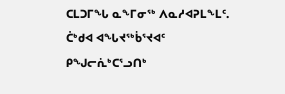ᑕᒪᑐᒥᖓ ᓇᖕᒥᓂᖅ ᐱᓇᓱᐊᕈᒪᖕᒪᑦ.
ᑖᒃᑯᐊ ᐊᖓᔪᖅᑳᕐᔪᐊᑦ ᑭᖑᓕᕇᒃᑕᕐᓗᑎᒃ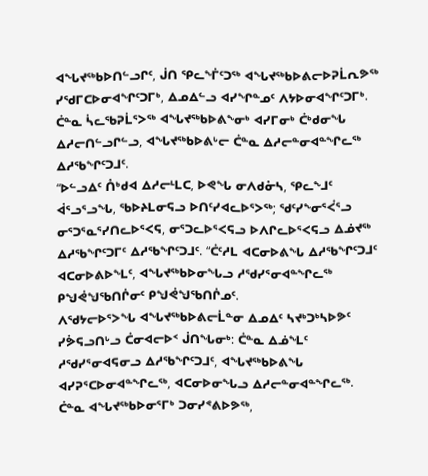ᐊᖓᔪᖅᑲᐅᑎᓪᓗᒋᑦ, ᒎᑎ ᕿᓚᖕᒦᑦᑐᖅ ᐊᖓᔪᖅᑲᐅᕕᓕᐅᕈᒫᕆᕗᖅ ᓯᖁᒥᑕᐅᓂᐊᖏᑦᑐᒥᒃ, ᐃᓄᐃᓪᓗ ᐊᓯᖏᓐᓄᑦ ᐱᔭᐅᓂᐊᖏᑦᑐᒥᒃ. ᑖᓐᓇ ᓵᓚᖃᕈᒫᕐᐳᖅ ᐊᖓᔪᖅᑲᐅᕕᖕᓂᒃ ᐊᓯᒥᓂᒃ ᑖᒃᑯᓂᖓ ᐃᓱᓕᑎᓪᓗᒋᓪᓗ, ᐊᖓᔪᖅᑲᐅᕕᒡᓕ ᑖᓐᓇ ᐃᓱᓕᓐᓂᐊᓐᖏᓚᖅ ᐃᓱᖃᖏᑦᑐᒧᑦ.
“ᐅᓪᓗᐃᑦ ᑍᒃᑯᐊ ᐃᓱᓕᒻᒪᑕ, ᐅᕙᖓ ᓂᐱᑯᓁᓴ, ᕿᓚᖕᒧᑦ ᐋᕐᓗᕐᓗᖓ, ᖃᐅᔨᒪᓂᕋᓗ ᐅᑎᑦᓯᐊᓚᐅᕐᐳᖅ; ᖁᑦᓯᖕᓂᕐᐹᕐᓗ ᓂᕐᑐᕐᓇᕐᓯᑎᓚᐅᕐᐸᕋ, ᓂᕐᑐᓚᐅᕐᐸᕋᓗ ᐅᐱᒋᓚᐅᕐᐸᕋᓗ ᐃᓅᔪᖅ ᐃᓱᖃᖏᑦᑐᒥᑦ ᐃᓱᖃᖏᑦᑐᒧᑦ. “ᑖᑦᓱᒪ ᐊᑕᓂᐅᕕᖓ ᐃᓱᖃᖏᑦᑐᒧᑦ ᐊᑕᓂᐅᕕᐅᖕᒪᑦ, ᐊᖓᔪᖅᑲᐅᓂᖓᓗ ᓱᖁᓯᕐᓂᐊᓐᖏᓚᖅ ᑭᖑᕚᖑᖃᑎᒌᓂᑦ ᑭᖑᕚᖑᖃᑎᒌᓄᑦ.
ᐱᖁᔭᓕᐅᕐᐳᖓ ᐊᖓᔪᖅᑲᐅᕕᓕᒫᓐᓂ ᐃᓄᐃᑦ ᓴᔪᒃᑐᒃᓴᐅᕗᑦ ᓯᕘᕋᓗᑎᒡᓗ ᑖᓂᐊᓕᐅᑉ ᒎᑎᖓᓂᒃ: ᑖᓐᓇ ᐃᓅᖕᒪᑦ ᓱᖁᓯᕐᓂᐊᕋᓂᓗ ᐃᓱᖃᖏᑦᑐᒧᑦ, ᐊᖓᔪᖅᑲᐅᕕᖓ ᐊᓯᕈᕐᑕᐅᓂᐊᓐᖏᓚᖅ, ᐊᑕᓂᐅᓂᖓᓗ ᐃᓱᓕᓐᓂᐊᓐᖏᓚᖅ.
ᑖᓐᓇ ᐊᖓᔪᖅᑲᐅᓂᕐᒥᒃ ᑐᓂᓯᕝᕕᐅᕗᖅ,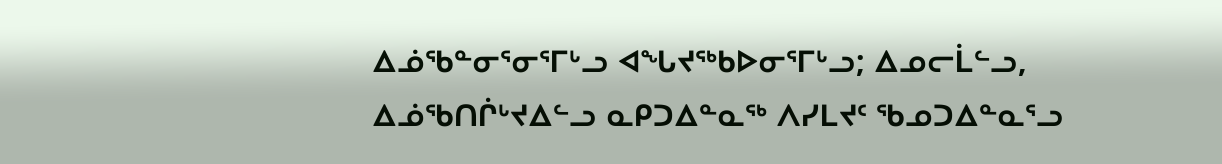ᐃᓅᖃᓐᓂᕐᓂᕐᒥᒡᓗ ᐊᖓᔪᖅᑲᐅᓂᕐᒥᒡᓗ; ᐃᓄᓕᒫᓪᓗ, ᐃᓅᖃᑎᒌᒡᔪᐃᓪᓗ ᓇᑭᑐᐃᓐᓇᖅ ᐱᓯᒪᔪᑦ ᖃᓄᑐᐃᓐᓇᕐᓗ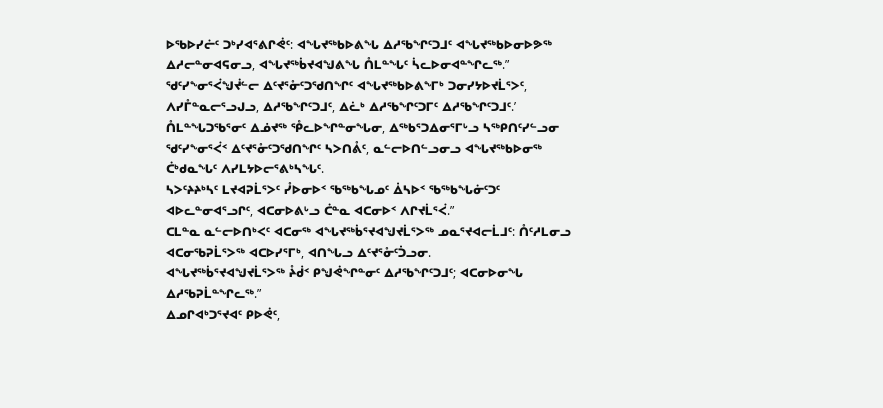ᐅᖃᐅᓯᓖᑦ ᑐᒃᓯᐊᕐᕕᒋᕚᑦ: ᐊᖓᔪᖅᑲᐅᕕᖓ ᐃᓱᖃᖏᑦᑐᒧᑦ ᐊᖓᔪᖅᑲᐅᓂᐅᕗᖅ ᐃᓱᓕᓐᓂᐊᕋᓂᓗ, ᐊᖓᔪᖅᑳᔪᐊᖑᕕᖓ ᑍᒪᓐᖓᑦ ᓵᓚᐅᓂᐊᓐᖏᓚᖅ.”
ᖁᑦᓯᖕᓂᕐᐹᖑᔫᓪᓕ ᐃᑦᔪᕐᓁᑦᑐᖁᑎᖏᑦ ᐊᖓᔪᖅᑲᐅᕕᖕᒥᒃ ᑐᓂᓯᔭᐅᔪᒫᕐᐳᑦ, ᐱᓯᒤᓐᓇᓕᕐᓗᒍᓗ, ᐃᓱᖃᖏᑦᑐᒧᑦ, ᐃᓛᒃ ᐃᓱᖃᖏᑦᑐᒥᑦ ᐃᓱᖃᖏᑦᑐᒧᑦ.’
ᑍᒪᓐᖓᑐᖃᕐᓂᑦ ᐃᓅᔪᖅ ᕾᓚᐅᖏᓐᓂᖓᓂ, ᐃᖅᑲᕐᑐᐃᓂᕐᒥᒡᓗ ᓴᖅᑭᑎᑦᓯᓪᓗᓂ ᖁᑦᓯᖕᓂᕐᐹᑉ ᐃᑦᔪᕐᓁᑦᑐᖁᑎᖏᑦ ᓴᐳᑎᕔᑦ, ᓇᓪᓕᐅᑎᓪᓗᓂᓗ ᐊᖓᔪᖅᑲᐅᓂᖅ ᑖᒃᑯᓇᖓᑦ ᐱᓯᒪᔭᐅᓕᕐᕕᒃᓴᖓᑦ.
ᓴᐳᑦᔨᔨᒃᓴᑦ ᒪᔪᐊᕈᒫᕐᐳᑦ ᓮᐅᓂᐅᑉ ᖃᖅᑲᖓᓄᑦ ᐄᓴᐅᑉ ᖃᖅᑲᖓᓃᑦᑐᑦ ᐊᐅᓚᓐᓂᐊᕐᓗᒋᑦ, ᐊᑕᓂᐅᕕᒡᓗ ᑖᓐᓇ ᐊᑕᓂᐅᑉ ᐱᒋᔪᒫᕐᐹ.”
ᑕᒪᓐᓇ ᓇᓪᓕᐅᑎᒃᐸᑦ ᐊᑕᓂᖅ ᐊᖓᔪᖅᑳᕐᔪᐊᖑᔪᒫᕐᐳᖅ ᓄᓇᕐᔪᐊᓕᒫᒧᑦ: ᑍᑦᓱᒪᓂᓗ ᐊᑕᓂᖃᕈᒫᕐᐳᖅ ᐊᑕᐅᓯᕐᒥᒃ, ᐊᑎᖓᓗ ᐃᑦᔪᕐᓁᑦᑑᓗᓂ.
ᐊᖓᔪᖅᑳᕐᔪᐊᖑᔪᒫᕐᐳᖅ ᔧᑰᑉ ᑭᖑᕚᖏᓐᓂᑦ ᐃᓱᖃᖏᑦᑐᒧᑦ; ᐊᑕᓂᐅᓂᖓ ᐃᓱᖃᕈᒫᓐᖏᓚᖅ.”
ᐃᓄᒋᐊᒃᑐᕐᔪᐊᑦ ᑭᐅᕚᑦ,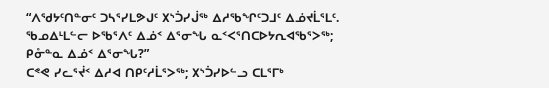“ᐱᖁᔭᑦᑎᓐᓂᑦ ᑐᓴᕐᓯᒪᕗᒍᑦ ᙭ᔅᑑᓯᒎᖅ ᐃᓱᖃᖏᑦᑐᒧᑦ ᐃᓅᔪᒫᕐᒪᑦ. ᖃᓄᐃᒻᒪᓪᓕ ᐅᖃᕐᐱᑦ ᐃᓅᑉ ᐃᕐᓂᖓ ᓇᑉᐸᕐᑎᑕᐅᔭᕆᐊᖃᕐᐳᖅ; ᑭᓁᓐᓇ ᐃᓅᑉ ᐃᕐᓂᖓ?”
ᑕᕝᕙ ᓯᓚᕐᔫᑉ ᐃᓱᐊ ᑎᑭᑦᓱᒫᕐᐳᖅ; ᙭ᔅᑑᓯᐅᓪᓗ ᑕᒪᕐᒥᒃ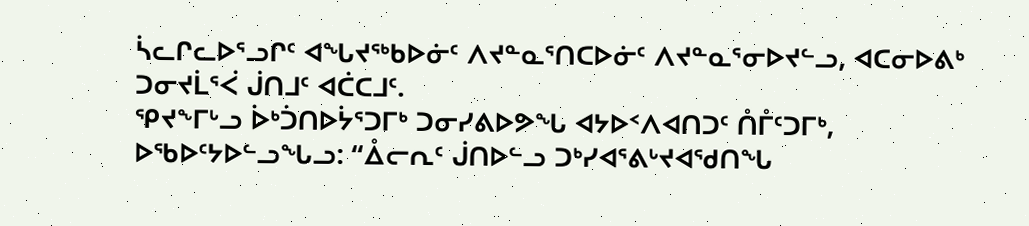ᓵᓚᒋᓚᐅᕐᓗᒋᑦ ᐊᖓᔪᖅᑲᐅᓃᑦ ᐱᔪᓐᓇᕐᑎᑕᐅᓃᑦ ᐱᔪᓐᓇᕐᓂᐅᔪᓪᓗ, ᐊᑕᓂᐅᕕᒃ ᑐᓂᔪᒫᕐᐹ ᒎᑎᒧᑦ ᐊᑖᑕᒧᑦ.
ᕿᔪᖕᒥᒡᓗ ᐆᒃᑑᑎᐅᔮᕐᑐᒥᒃ ᑐᓂᓯᕕᐅᕗᖓ ᐊᔭᐅᑉᐱᐊᑎᑐᑦ ᑍᒤᑦᑐᒥᒃ, ᐅᖃᐅᑦᔭᐅᓪᓗᖓᓗ: “ᐂᓕᕆᑦ ᒎᑎᐅᓪᓗ ᑐᒃᓯᐊᕐᕕᒡᔪᐊᖁᑎᖓ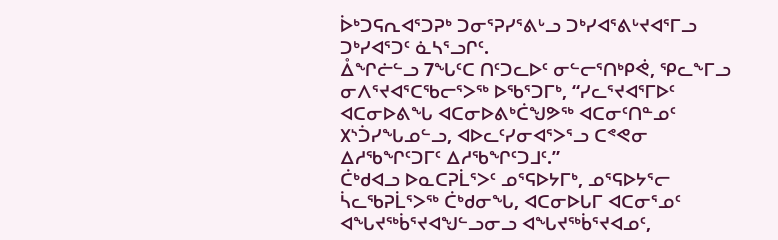ᐆᒃᑐᕋᕆᐊᕐᑐᕈᒃ ᑐᓂᕐᕈᓯᕐᕕᒡᓗ ᑐᒃᓯᐊᕐᕕᒡᔪᐊᕐᒥᓗ ᑐᒃᓯᐊᕐᑐᑦ ᓈᓴᕐᓗᒋᑦ.
ᐂᖏᓖᓪᓗ 7ᖓᑦᑕ ᑎᑦᑐᓚᐅᑦ ᓂᓪᓕᕐᑎᒃᑭᕚ, ᕿᓚᖕᒥᓗ ᓂᐱᕐᔪᐊᕐᑕᖃᓕᕐᐳᖅ ᐅᖃᕐᑐᒥᒃ, “ᓯᓚᕐᔪᐊᕐᒥᐅᑦ ᐊᑕᓂᐅᕕᖓ ᐊᑕᓂᐅᕕᒃᑖᖑᕗᖅ ᐊᑕᓂᑦᑎᓐᓄᑦ ᙭ᔅᑑᓯᖓᓄᓪᓗ, ᐊᐅᓚᑦᓯᓂᐊᕐᐳᕐᓗ ᑕᕝᕙᓂ ᐃᓱᖃᖏᑦᑐᒥᑦ ᐃᓱᖃᖏᑦᑐᒧᑦ.”
ᑖᒃᑯᐊᓗ ᐅᓇᑕᕈᒫᕐᐳᑦ ᓄᕐᕋᐅᔭᒥᒃ, ᓄᕐᕋᐅᔭᕐᓕ ᓵᓚᖃᕈᒫᕐᐳᖅ ᑖᒃᑯᓂᖓ, ᐊᑕᓂᐅᒐᒥ ᐊᑕᓂᕐᓄᑦ ᐊᖓᔪᖅᑳᕐᔪᐊᖑᓪᓗᓂᓗ ᐊᖓᔪᖅᑳᕐᔪᐊᓄᑦ,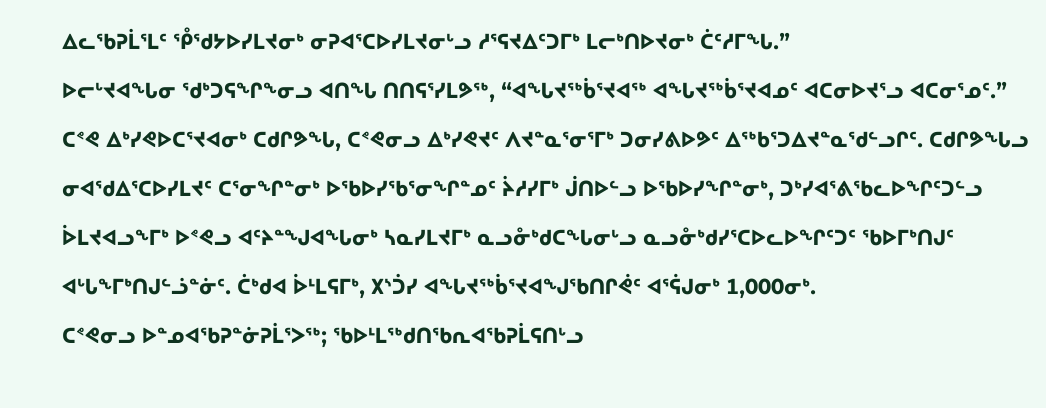ᐃᓚᖃᕈᒫᕐᒪᑦ ᕾᖁᔭᐅᓯᒪᔪᓂᒃ ᓂᕈᐊᕐᑕᐅᓯᒪᔪᓂᒡᓗ ᓱᕐᕋᔪᐃᑦᑐᒥᒃ ᒪᓕᒃᑎᐅᔪᓂᒃ ᑖᑦᓱᒥᖓ.”
ᐅᓕᒡᔪᐊᖓᓂ ᖁᒃᑐᕋᖏᖕᓂᓗ ᐊᑎᖓ ᑎᑎᕋᕐᓯᒪᕗᖅ, “ᐊᖓᔪᖅᑳᕐᔪᐊᖅ ᐊᖓᔪᖅᑳᕐᔪᐊᓄᑦ ᐊᑕᓂᐅᔪᕐᓗ ᐊᑕᓂᕐᓄᑦ.”
ᑕᕝᕙ ᐃᒃᓯᕙᐅᑕᕐᔪᐊᓂᒃ ᑕᑯᒋᕗᖓ, ᑕᕝᕙᓂᓗ ᐃᒃᓯᕙᔪᑦ ᐱᔪᓐᓇᕐᓂᕐᒥᒃ ᑐᓂᓯᕕᐅᕗᑦ ᐃᖅᑲᕐᑐᐃᔪᓐᓇᖁᓪᓗᒋᑦ. ᑕᑯᒋᕗᖓᓗ ᓂᐊᖁᐃᕐᑕᐅᓯᒪᔪᑦ ᑕᕐᓂᖏᓐᓂᒃ ᐅᖃᐅᓯᖃᕐᓂᖏᓐᓄᑦ ᔩᓱᓯᒥᒃ ᒎᑎᐅᓪᓗ ᐅᖃᐅᓯᖏᓐᓂᒃ, ᑐᒃᓯᐊᕐᕕᖃᓚᐅᖏᑦᑐᓪᓗ ᐆᒪᔪᐊᓗᖕᒥᒃ ᐅᕝᕙᓗ ᐊᑦᔨᓐᖑᐊᖓᓂᒃ ᓴᓇᓯᒪᔪᒥᒃ ᓇᓗᓁᒃᑯᑕᖓᓂᒡᓗ ᓇᓗᓁᒃᑯᓯᕐᑕᐅᓚᐅᖏᑦᑐᑦ ᖃᐅᒥᒃᑎᒍᑦ ᐊᒡᒐᖕᒥᒃᑎᒍᓪᓘᓐᓃᑦ. ᑖᒃᑯᐊ ᐆᒻᒪᕋᒥᒃ, ᙭ᔅᑑᓯ ᐊᖓᔪᖅᑳᕐᔪᐊᖑᖃᑎᒋᕚᑦ ᐊᕐᕌᒍᓂᒃ 1,000ᓂᒃ.
ᑕᕝᕙᓂᓗ ᐅᓐᓄᐊᖃᕈᓐᓃᕈᒫᕐᐳᖅ; ᖃᐅᒻᒪᖅᑯᑎᖃᕆᐊᖃᕈᒫᕋᑎᒡᓗ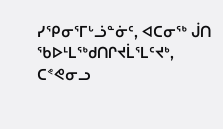ᓯᕿᓂᕐᒥᒡᓘᓐᓃᑦ, ᐊᑕᓂᖅ ᒎᑎ ᖃᐅᒻᒪᖅᑯᑎᒋᔪᒫᕐᒪᑦᔪᒃ, ᑕᕝᕙᓂᓗ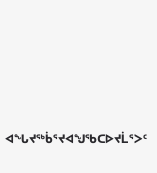ᐊᖓᔪᖅᑳᕐᔪᐊᖑᖃᑕᐅᔪᒫᕐᐳᑦ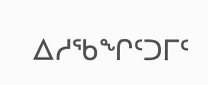ᐃᓱᖃᖏᑦᑐᒥᑦ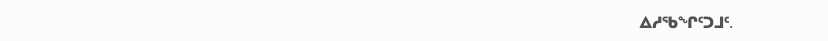ᐃᓱᖃᖏᑦᑐᒧᑦ.